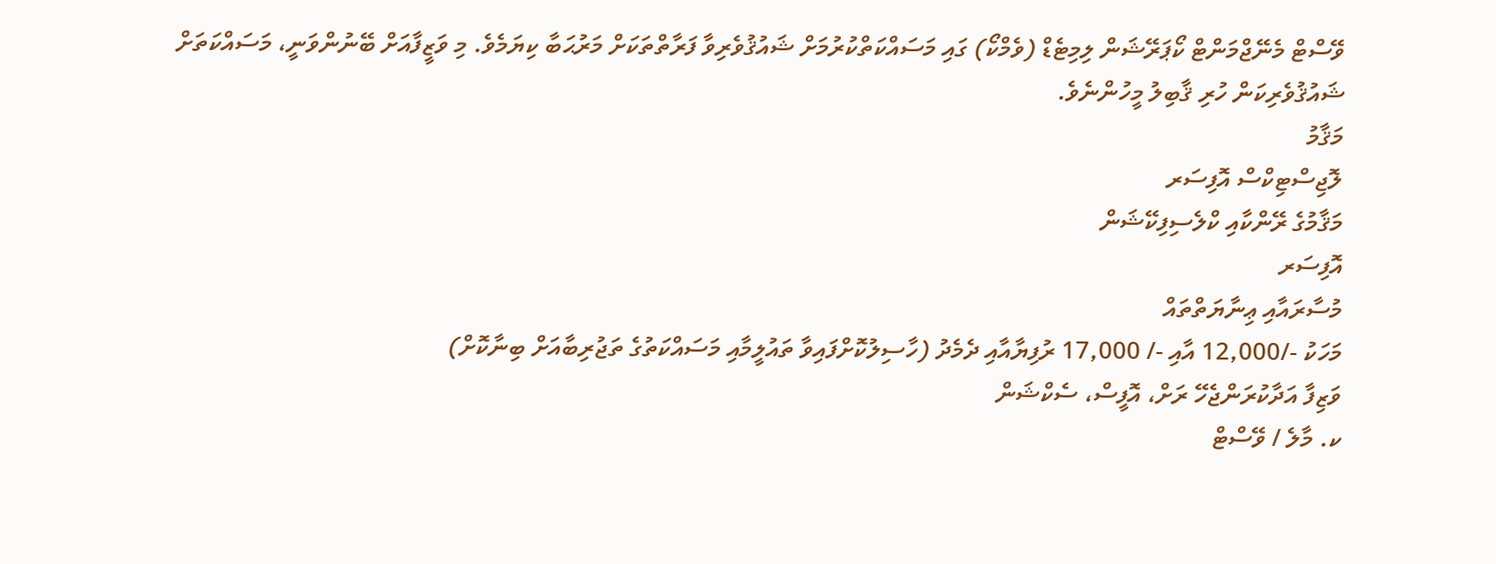ވޭސްޓް މެނޭޖްމަންޓް ކޯޕަރޭޝަން ލިމިޓެޑް (ވެމްކޯ) ގައި މަސައްކަތްކުރުމަށް ޝައުޤުވެރިވާ ފަރާތްތަކަށް މަރުޙަބާ ކިޔަމެވެ. މި ވަޒީފާއަށް ބޭނުންވަނީ، މަސައްކަތަށް ޝައުޤުވެރިކަން ހުރި ޤާބިލު މީހުންނެވެ.
މަޤާމު
ލޮޖިސްޓިކްސް އޮފިސަރ
މަޤާމުގެ ރޭންކާއި ކްލެސިފިކޭޝަން
އޮފިސަރ
މުސާރައާއި ޢިނާޔަތްތައް
މަހަކު -/12,000 އާއި -/ 17,000 ރުފިޔާއާއި ދެމެދު (ހާސިލުކޮށްފައިވާ ތައުލީމާއި މަސައްކަތުގެ ތަޖުރިބާއަށް ބިނާކޮށް)
ވަޒިފާ އަދާކުރަންޖެހޭ ރަށް، އޮފީސް، ސެކްޝަން
ކ. މާލެ / ވޭސްޓް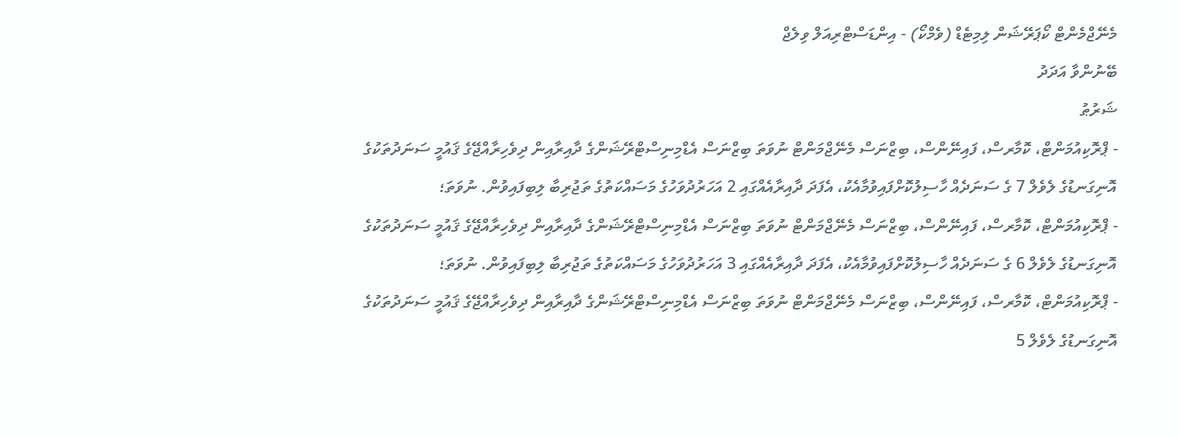މެނޭޖްމެންޓް ކޯޕަރޭޝަން ލިމިޓެޑް (ވެމްކޯ) - އިންޑަސްޓްރިއަލް ވިލެޖް
ބޭނުންވާ އަދަދު
ޝަރުޠު
- ޕްރޮކިއުމަންޓް، ކޮމާރސް، ފައިނޭންސް، ބިޒްނަސް މެނޭޖްމަންޓް ނުވަތަ ބިޒްނަސް އެޑްމިނިސްޓްރޭޝަންގެ ދާއިރާއިން ދިވެހިރާއްޖޭގެ ޤައުމީ ސަނަދުތަކުގެ އޮނިގަނޑުގެ ލެވެލް 7 ގެ ސަނަދެއް ހާސިލުކޮށްފައިވުމާއެކު، އެފަދަ ދާއިރާއެއްގައި 2 އަހަރުދުވަހުގެ މަސައްކަތުގެ ތަޖުރިބާ ލިބިފައިވުން. ނުވަތަ؛
- ޕްރޮކިއުމަންޓް، ކޮމާރސް، ފައިނޭންސް، ބިޒްނަސް މެނޭޖްމަންޓް ނުވަތަ ބިޒްނަސް އެޑްމިނިސްޓްރޭޝަންގެ ދާއިރާއިން ދިވެހިރާއްޖޭގެ ޤައުމީ ސަނަދުތަކުގެ އޮނިގަނޑުގެ ލެވެލް 6 ގެ ސަނަދެއް ހާސިލުކޮށްފައިވުމާއެކު، އެފަދަ ދާއިރާއެއްގައި 3 އަހަރުދުވަހުގެ މަސައްކަތުގެ ތަޖުރިބާ ލިބިފައިވުން. ނުވަތަ؛
- ޕްރޮކިއުމަންޓް، ކޮމާރސް، ފައިނޭންސް، ބިޒްނަސް މެނޭޖްމަންޓް ނުވަތަ ބިޒްނަސް އެޑްމިނިސްޓްރޭޝަންގެ ދާއިރާއިން ދިވެހިރާއްޖޭގެ ޤައުމީ ސަނަދުތަކުގެ އޮނިގަނޑުގެ ލެވެލް 5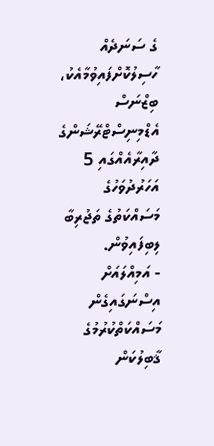ގެ ސަނަދެއް ހާސިލުކޮށްފައިވުމާއެކު، ބިޒްނަސް އެޑްމިނިސްޓްރޭޝަންގެ ދާއިރާއެއްގައި 5 އަހަރުދުވަހުގެ މަސައްކަތުގެ ތަޖުރިބާ ލިބިފައިވުން.
- އަމިއްލައަށް އިސްނަގައިގެން މަސައްކަތްކުރުމުގެ ޤާބިލުކަން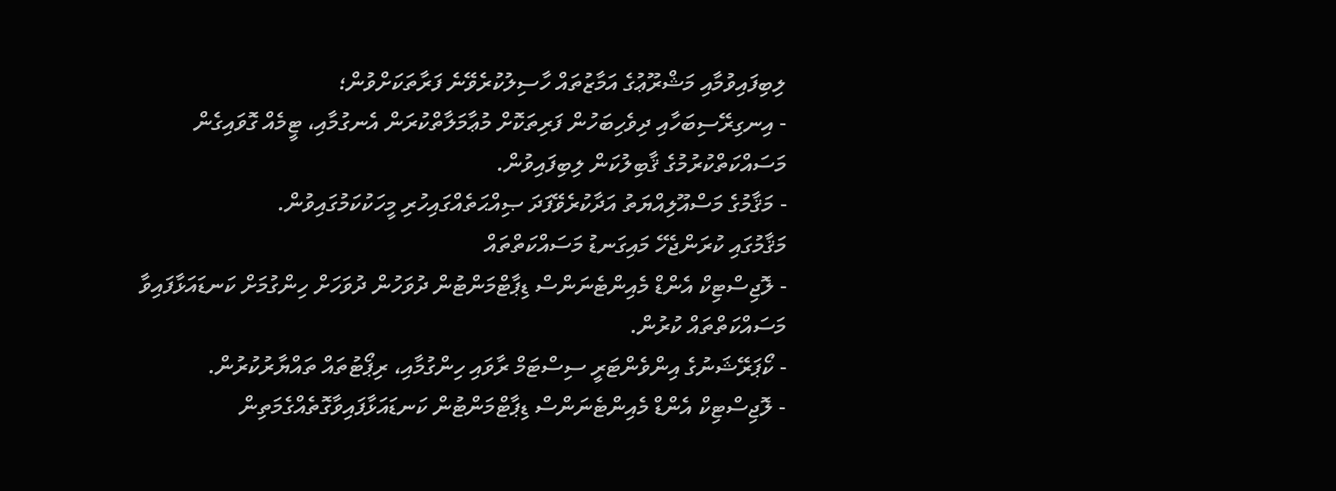ލިބިފައިވުމާއި މަޝްރޫޢުގެ އަމާޒުތައް ހާސިލުކުރެވޭނެ ފަރާތަކަށްވުން؛
- އިނގިރޭސިބަހާއި ދިވެހިބަހުން ފަރިތަކޮށް މުޢާމަލާތްކުރަން އެނގުމާއި، ޓީމެއް ގޮވައިގެން މަސައްކަތްކުރުމުގެ ޤާބިލުކަން ލިބިފައިވުން.
- މަޤާމުގެ މަސްއޫލިއްޔަތު އަދާކުރެވޭފަދަ ޞިއްޙަތެއްގައިހުރި މީހަކުކަމުގައިވުން.
މަޤާމުގައި ކުރަންޖެހޭ މައިގަނޑު މަސައްކަތްތައް
- ލޮޖިސްޓިކް އެންޑް މެއިންޓެނަންސް ޑިޕާޓްމަންޓުން ދުވަހުން ދުވަހަށް ހިންގުމަށް ކަނޑައަޅާފައިވާ މަސައްކަތްތައް ކުރުން.
- ކޯޕަރޭޝަނުގެ އިންވެންޓަރީ ސިސްޓަމް ރާވައި ހިންގުމާއި، ރިޕޯޓުތައް ތައްޔާރުކުރުން.
- ލޮޖިސްޓިކް އެންޑް މެއިންޓެނަންސް ޑިޕާޓްމަންޓުން ކަނޑައަޅާފައިވާގޮތެއްގެމަތިން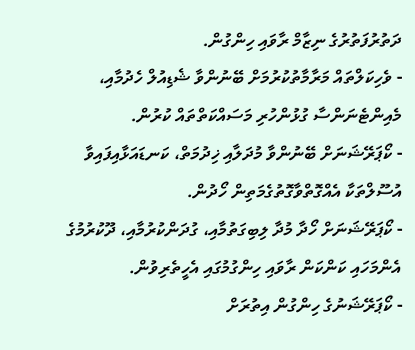ދަތުރުފަތުރުގެ ނިޒާމް ރާވައި ހިންގުން.
- ވެހިކަލްތައް މަރާމާތުކުރުމަށް ބޭނުންވާ ޝެޑިއުލް ހެދުމާއި، މެއިންޓެނަންސާ ގުޅުންހުރި މަސައްކަތްތައް ކުރުން.
- ކޯޕަރޭޝަނަށް ބޭނުންވާ މުދަލާއި ޚިދުމަތް، ކަނޑައަޅާއިފައިވާ އުސޫލްތަކާ އެއްގޮތްވާގޮތުގެމަތިން ހޯދުން.
- ކޯޕަރޭޝަނަށް ހޯދާ މުދާ ލިބިގަތުމާއި، ގުދަންކުރުމާއި، ދޫކުރުމުގެ އެންމަހައި ކަންކަން ރާވައި ހިންގުމުގައި އެހީތެރިވުން.
- ކޯޕަރޭޝަނުގެ ހިންގުން އިތުރަށް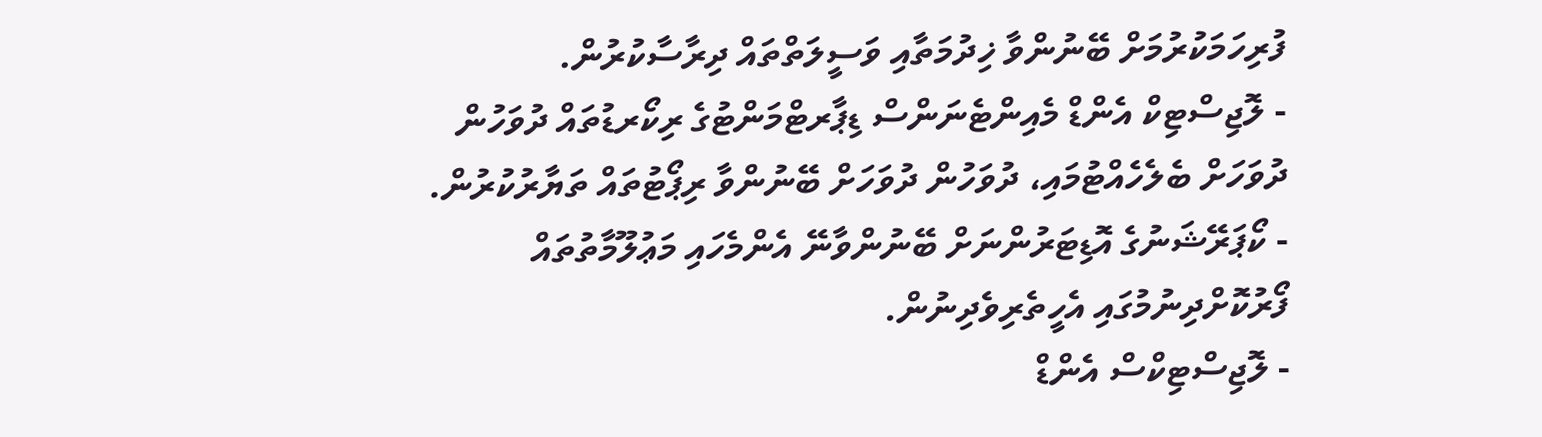ފުރިހަމަކުރުމަށް ބޭނުންވާ ޚިދުމަތާއި ވަސީލަތްތައް ދިރާސާކުރުން.
- ލޮޖިސްޓިކް އެންޑް މެއިންޓެނަންސް ޑިޕާރޓްމަންޓުގެ ރިކޯރޑުތައް ދުވަހުން ދުވަހަށް ބެލެހެއްޓުމައި، ދުވަހުން ދުވަހަށް ބޭނުންވާ ރިޕޯޓުތައް ތަޔާރުކުރުން.
- ކޯޕަރޭޝަނުގެ އޮޑިޓަރުންނަށް ބޭނުންވާނޭ އެންމެހައި މަޢުލޫމާތުތައް ފޯރުކޮށްދިނުމުގައި އެހީތެރިވެދިނުން.
- ލޮޖިސްޓިކްސް އެންޑް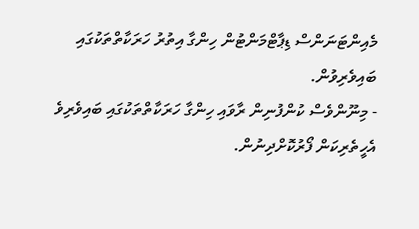މެއިންޓަނަންސް ޑިޕާޓްމަންޓުން ހިންގާ އިތުރު ހަރަކާތްތަކުގައި ބައިވެރިވުން.
- މިނޫންވެސް ކުންފުނިން ރާވައި ހިންގާ ހަރަކާތްތަކުގައި ބައިވެރިވެ އެހީތެރިކަން ފޯރުކޮށްދިނުން.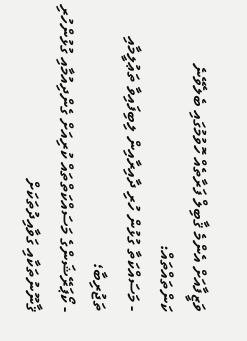ވަޒީފާއަށް އެންމެ ޤާބިލް ފަރާތެއް ހޮވުމުގައި ބެލެވޭނެ ކަންތައްތައް:
- މަސައްކަތާ ގުޅުން ހުރި ދާއިރާއިން ލިބިފައިވާ ތަޢުލީމާއި ތަޖުރިބާ؛
- ކޯޕަރޭޝަންގެ މަސައްކަތްތައް ކުރިއަށް ގެންދިއުމާއި ގުޅުންހުރި ޤާނޫނުތަކާއި ގަވާއިދުތަކަށް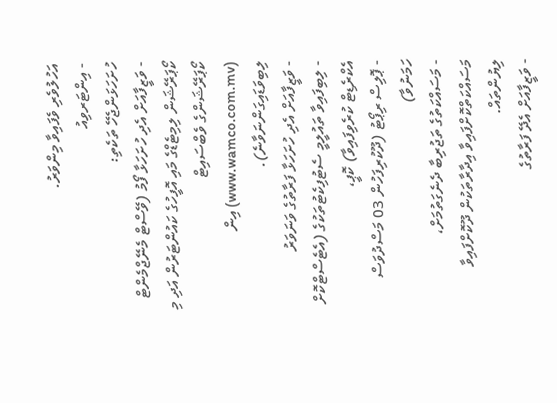އަހުލުވެރި ވެފައިވާ މިންވަރު.
- އިންޓަރވިއު
ހުށަހަޅަންޖެހޭ ތަކެތި:
- ވަޒީފާއަށް އެދި ހުށަހަޅާ ފޯމު (ވޭސްޓް މެނޭޖްމެންޓް ކޯޕަރޭޝަން ލިމިޓެޑްގެ މައި އޮފީހުގެ ކައުންޓަރުން އަދި މި ކޯޕަރޭޝަންގެ ވެބްސައިޓް (www.wamco.com.mv) އިން ލިބިވަޑައިގަންނަވާނެ).
- ވަޒީފާއަށް އެދި ހުށަހަޅާ ފަރާތުގެ ވަނަވަރު
- ލިބިފައިވާ ތައުލީމީ ސެޓުފިކެޓުތަކުގެ (އެޓެސްޓްކޮށް އެކްރެޑިޓް ކުރެވިފައިވާ) ކޮޕީ،
- ޕޮލިސް ރިޕޯޓު (ދޫކުރިފަހުން 03 މަސްދުވަސް ހަމަނުވާ)
- މަސައްކަތުގެ ތަޖުރިބާ ދެނެގަތުމަށް، މަސައްކަތްކޮށްފައިވާ އިދާރާތަކުން ދޫކޮށްފައިވާ ލިޔުންތައް.
- ވަޒީފާއަށް އެދޭ ފަރާތުގެ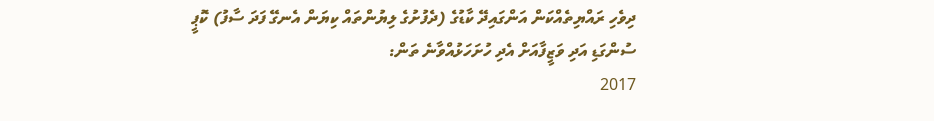ދިވެހި ރައްޔިތެއްކަން އަންގައިދޭ ކާޑުގެ (ދެފުށުގެ ލިޔުންތައް ކިޔަން އެނގޭ ފަދަ ސާފު) ކޮޕީ
ސުންގަޑި އަދި ވަޒީފާއަށް އެދި ހުށަހަޅުއްވާނެ ތަން:
2017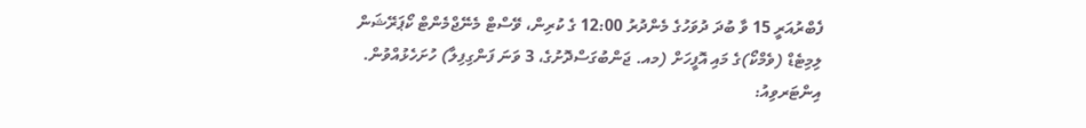ފެބްރުއަރީ 15 ވާ ބުދަ ދުވަހުގެ މެންދުރު 12:00 ގެ ކުރިން، ވޭސްޓް މެނޭޖްމެންޓް ކޯޕަރޭޝަން ލިމިޓެޑް (ވެމްކޯ)ގެ މައި އޮފީހަށް (މއ. ޖަންބުގަސްދޮށުގެ، 3 ވަނަ ފަންގިފިލާ) ހުށަހެޅުއްވުން.
އިންޓަރވިއު: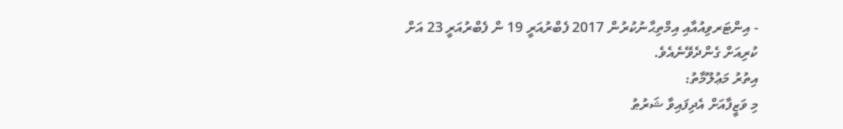- އިންޓަރވިއުއާއި އިމްތިޙާނުކުރުން 2017 ފެބްރުއަރީ 19 ން ފެބްރުއަރީ 23 އަށް ކުރިއަށް ގެންދެވޭނެއެވެ.
އިތުރު މަޢުލޫމާތު:
މި ވަޒީފާއަށް އެދިފައިވާ ޝަރުޠު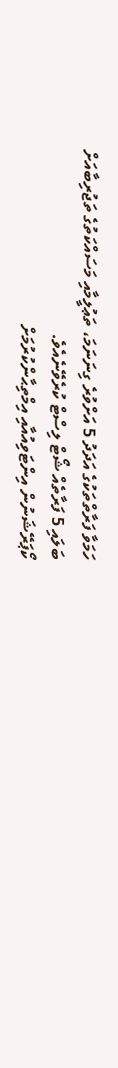ހަމަވާ ފަރާތްތަކުގެ އަދަދު 5 އަށްވުރެ ގިނަނަމަ، ތަޢުލީމާއި މަސައްކަތުގެ ތަޖުރިބާއަށް ބަލައި 5 ފަރާތެއް ޝޯޓް ލިސްޓް ކުރެވޭނެއެވެ.
ކޯޕަރޭޝަނުން އިންޓަވިއުއާއި އިމްތިޙާންކުރުމަށް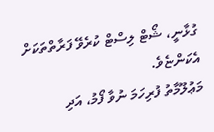ގުޅާނީ، ޝޯޓް ލިސްޓް ކުރެވޭ ފަރާތްތަކަށް އެކަންޏެވެ.
މަޢުލޫމާތު ފުރިހަމަ ނުވާ ފޯމު، އަދި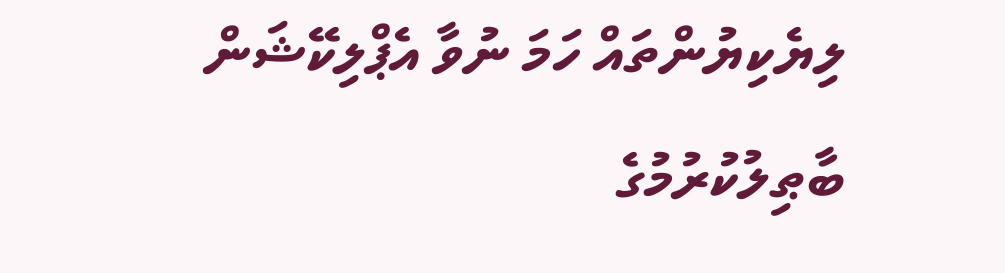ލިޔެކިޔުންތައް ހަމަ ނުވާ އެޕްލިކޭޝަން ބާޠިލުކުރުމުގެ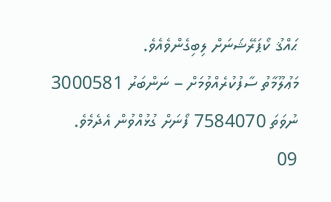ޙައްޤު ކޯޕަރޭޝަނަށް ލިބިގެންވެއެވެ.
މަޢުލޫމާތު ސާފުކުރެއްވުމަށް – ނަންބަރު 3000581 ނުވަތަ 7584070 ފޯނަށް ގުޅުއްވުން އެދެމެވެ.
09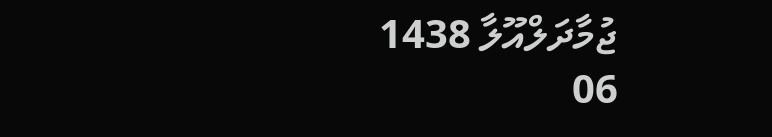ޖުމާދަލްއޫލާ 1438
06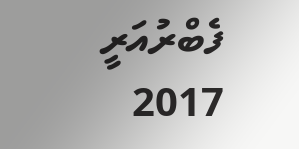ފެބްރުއަރީ 2017